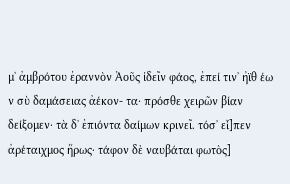μʼ ἀμβρότου ἐραννὸν Ἀοῦς ἰδεῖν φάος, ἐπεί τινʼ ἠϊθ έω ν σὺ δαμάσειας ἀέκον- τα· πρόσθε χειρῶν βίαν δείξομεν· τὰ δʼ ἐπιόντα δαίμων κρινεῖ. τόσʼ εἶ]πεν ἀρέταιχμος ἥρως· τάφον δὲ ναυβάται φωτὸς]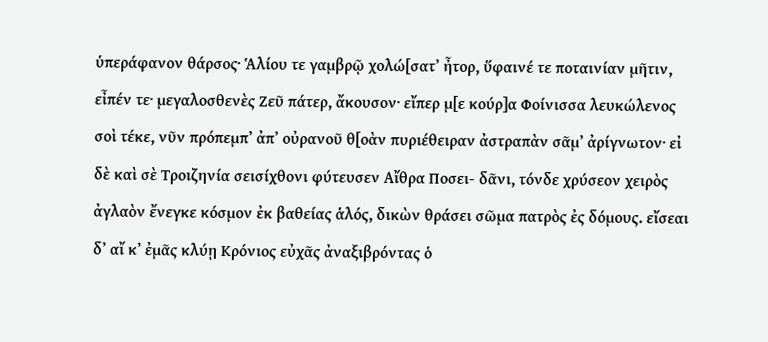ὑπεράφανον θάρσος· Ἁλίου τε γαμβρῷ χολώ[σατʼ ἦτορ, ὕφαινέ τε ποταινίαν μῆτιν, εἶπέν τε· μεγαλοσθενὲς Ζεῦ πάτερ, ἄκουσον· εἴπερ μ[ε κούρ]α Φοίνισσα λευκώλενος σοὶ τέκε, νῦν πρόπεμπʼ ἀπʼ οὐρανοῦ θ[οὰν πυριέθειραν ἀστραπὰν σᾶμʼ ἀρίγνωτον· εἰ δὲ καὶ σὲ Τροιζηνία σεισίχθονι φύτευσεν Αἴθρα Ποσει- δᾶνι, τόνδε χρύσεον χειρὸς ἀγλαὸν ἔνεγκε κόσμον ἐκ βαθείας ἁλός, δικὼν θράσει σῶμα πατρὸς ἐς δόμους. εἴσεαι δʼ αἴ κʼ ἐμᾶς κλύῃ Κρόνιος εὐχᾶς ἀναξιβρόντας ὁ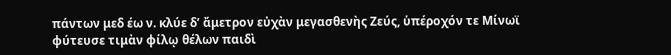πάντων μεδ έω ν. κλύε δʼ ἄμετρον εὐχὰν μεγασθενὴς Ζεύς, ὑπέροχόν τε Μίνωϊ φύτευσε τιμὰν φίλῳ θέλων παιδὶ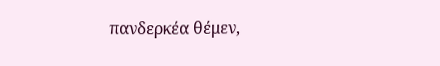πανδερκέα θέμεν,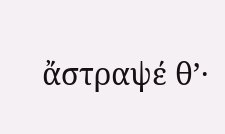ἄστραψέ θʼ·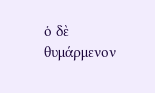ὁ δὲ θυμάρμενον